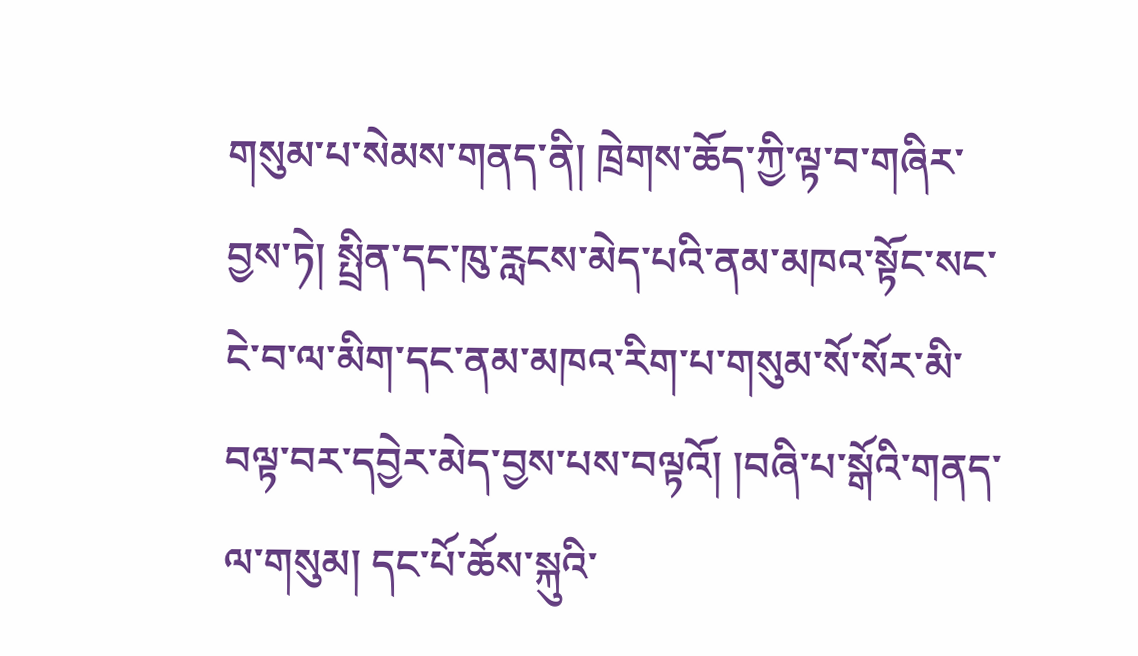གསུམ་པ་སེམས་གནད་ནི། ཁྲེགས་ཆོད་ཀྱི་ལྟ་བ་གཞིར་བྱས་ཏེ། སྤྲིན་དང་ཁུ་རླངས་མེད་པའི་ནམ་མཁའ་སྟོང་སང་ངེ་བ་ལ་མིག་དང་ནམ་མཁའ་རིག་པ་གསུམ་སོ་སོར་མི་བལྟ་བར་དབྱེར་མེད་བྱས་པས་བལྟའོ། །བཞི་པ་སྒོའི་གནད་ལ་གསུམ། དང་པོ་ཆོས་སྐུའི་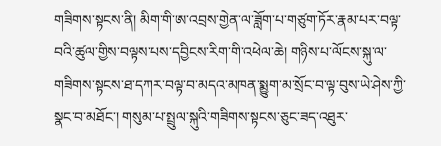གཟིགས་སྟངས་ནི། མིག་གི་ཨ་འབྲས་གྱེན་ལ་ཟློག་པ་གཙུག་ཏོར་རྣམ་པར་བལྟ་བའི་ཚུལ་གྱིས་བལྟས་པས་དབྱིངས་རིག་གི་འཕེལ་ཆེ། གཉིས་པ་ལོངས་སྐུ་ལ་གཟིགས་སྟངས་ཐ་དཀར་བལྟ་བ་མདའ་མཁན་སྨྱུག་མ་སྲོང་བ་ལྟ་བུས་ཡེ་ཤེས་ཀྱི་སྣང་བ་མཐོང་། གསུམ་པ་སྤྲུལ་སྐུའི་གཟིགས་སྟངས་ཅུང་ཟད་འཐུར་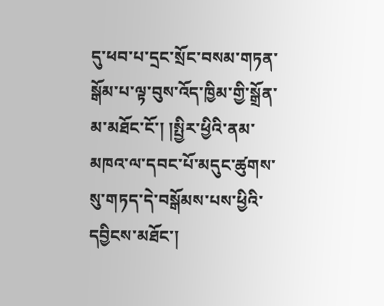དུ་ཕབ་པ་དྲང་སྲོང་བསམ་གཏན་སྒོམ་པ་ལྟ་བུས་འོད་ཁྱིམ་གྱི་སྒྲོན་མ་མཐོང་ངོ་། །སྤྱིར་ཕྱིའི་ནམ་མཁའ་ལ་དབང་པོ་མདུང་ཚུགས་སུ་གཏད་དེ་བསྒོམས་པས་ཕྱིའི་དབྱིངས་མཐོང་།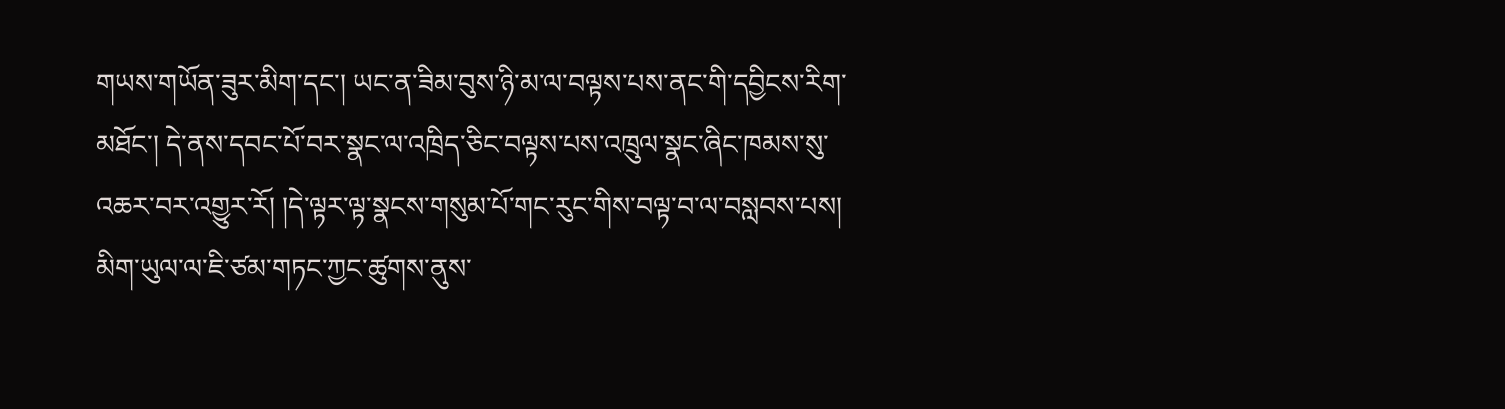གཡས་གཡོན་ཟུར་མིག་དང་། ཡང་ན་ཟིམ་བུས་ཉི་མ་ལ་བལྟས་པས་ནང་གི་དབྱིངས་རིག་མཐོང་། དེ་ནས་དབང་པོ་བར་སྣང་ལ་འཁྲིད་ཅིང་བལྟས་པས་འཁྲུལ་སྣང་ཞིང་ཁམས་སུ་འཆར་བར་འགྱུར་རོ། །དེ་ལྟར་ལྟ་སྣངས་གསུམ་པོ་གང་རུང་གིས་བལྟ་བ་ལ་བསླབས་པས། མིག་ཡུལ་ལ་ཇི་ཙམ་གཏང་ཀྱང་ཚུགས་ནུས་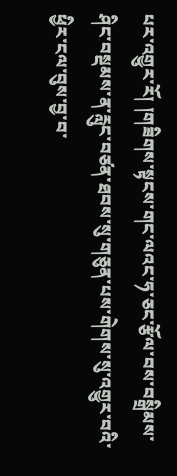པར་འགྱུར་རོ། །གཟིགས་སྟངས་གང་ལའང་ཧ་ཅང་རྩོལ་བས་བསྒྲིམས་ཤིང་བསྡམས་ན་རླུང་བཙན་ཐབས་སུ་གཅུན་པས་གེགས་སུ་འགྱུར་བའི་ཕྱིར་ངལ་བུས་བྱ་བ་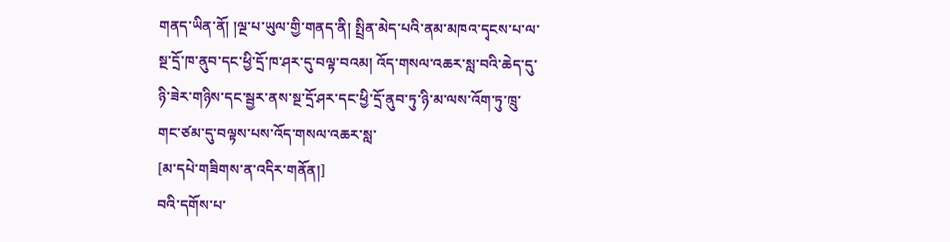གནད་ཡིན་ནོ། །ལྔ་པ་ཡུལ་གྱི་གནད་ནི། སྤྲིན་མེད་པའི་ནམ་མཁའ་དྭངས་པ་ལ་སྔ་དྲོ་ཁ་ནུབ་དང་ཕྱི་དྲོ་ཁ་ཤར་དུ་བལྟ་བའམ། འོད་གསལ་འཆར་སླ་བའི་ཆེད་དུ་ཉི་ཟེར་གཉིས་དང་སྦྱར་ནས་སྔ་དྲོ་ཤར་དང་ཕྱི་དྲོ་ནུབ་ཏུ་ཉི་མ་ལས་འོག་ཏུ་ཁྲུ་གང་ཙམ་དུ་བལྟས་པས་འོད་གསལ་འཆར་སླ་
[མ་དཔེ་གཟིགས་ན་འདིར་གནོན།]
བའི་དགོས་པ་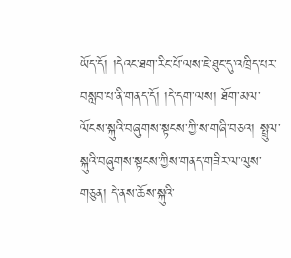ཡོད་དོ། །དེའང་ཐག་རིང་པོ་ལས་ཇེ་ཐུང་དུ་འཁྲིད་པར་བསླབ་པ་ནི་གནད་དོ། །དེ་དག་ལས། ཐོག་མལ་ལོངས་སྐུའི་བཞུགས་སྟངས་ཀྱི་ས་གཞི་བཅའ། སྤྲུལ་སྐུའི་བཞུགས་སྟངས་ཀྱིས་གནད་གཟིར་ལ་ལུས་གཅུན། དེ་ནས་ཆོས་སྐུའི་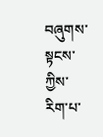བཞུགས་སྟངས་ཀྱིས་རིག་པ་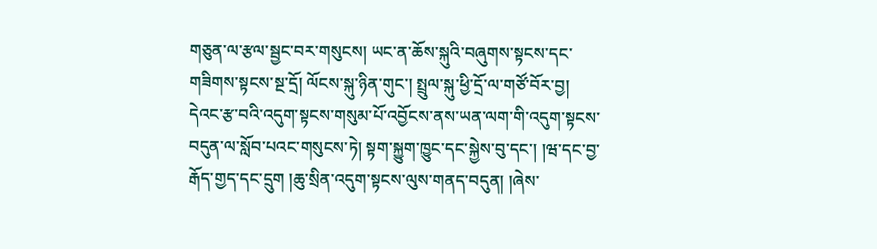གཅུན་ལ་རྩལ་སྦྱང་བར་གསུངས། ཡང་ན་ཆོས་སྐུའི་བཞུགས་སྟངས་དང་གཟིགས་སྟངས་སྔ་དྲོ། ལོངས་སྐུ་ཉིན་གུང་། སྤྲུལ་སྐུ་ཕྱི་དྲོ་ལ་གཙོ་བོར་བྱ། དེའང་རྩ་བའི་འདུག་སྟངས་གསུམ་པོ་འབྱོངས་ནས་ཡན་ལག་གི་འདུག་སྟངས་བདུན་ལ་སློབ་པའང་གསུངས་ཏེ། སྟག་སྐྱུག་ཁྱུང་དང་སྐྱེས་བུ་དང་། །ཝ་དང་བྱ་རྒོད་གྱད་དང་དྲུག །ཆུ་སྲིན་འདུག་སྟངས་ལུས་གནད་བདུན། །ཞེས་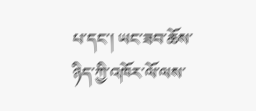པ་དང་། ཡང་ཟབ་ཆོས་ཉིད་ཀྱི་འཁོར་ལོ་ལས་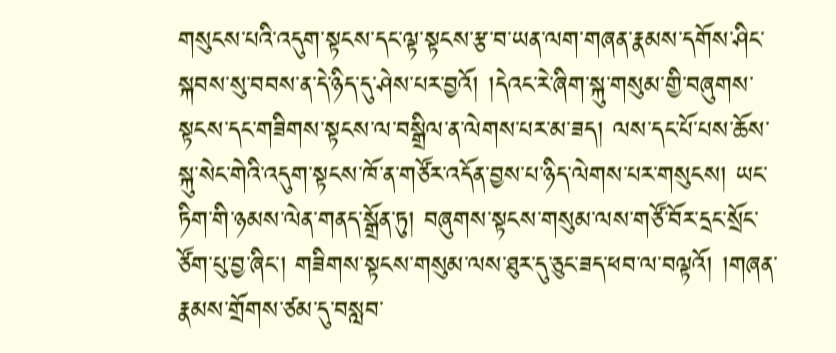གསུངས་པའི་འདུག་སྟངས་དང་ལྟ་སྟངས་རྩ་བ་ཡན་ལག་གཞན་རྣམས་དགོས་ཤིང་སྐབས་སུ་བབས་ན་དེ་ཉིད་དུ་ཤེས་པར་བྱའོ། །དེའང་རེ་ཞིག་སྐུ་གསུམ་གྱི་བཞུགས་སྟངས་དང་གཟིགས་སྟངས་ལ་བསྒྲིལ་ན་ལེགས་པར་མ་ཟད། ལས་དང་པོ་པས་ཆོས་སྐུ་སེང་གེའི་འདུག་སྟངས་ཁོ་ན་གཙོར་འདོན་བྱས་པ་ཉིད་ལེགས་པར་གསུངས། ཡང་ཏིག་གི་ཉམས་ལེན་གནད་སྒྲོན་ཏུ། བཞུགས་སྟངས་གསུམ་ལས་གཙོ་བོར་དྲང་སྲོང་ཙོག་པུ་བྱ་ཞིང་། གཟིགས་སྟངས་གསུམ་ལས་ཐུར་དུ་ཅུང་ཟད་ཕབ་ལ་བལྟའོ། །གཞན་རྣམས་གྲོགས་ཙམ་དུ་བསླབ་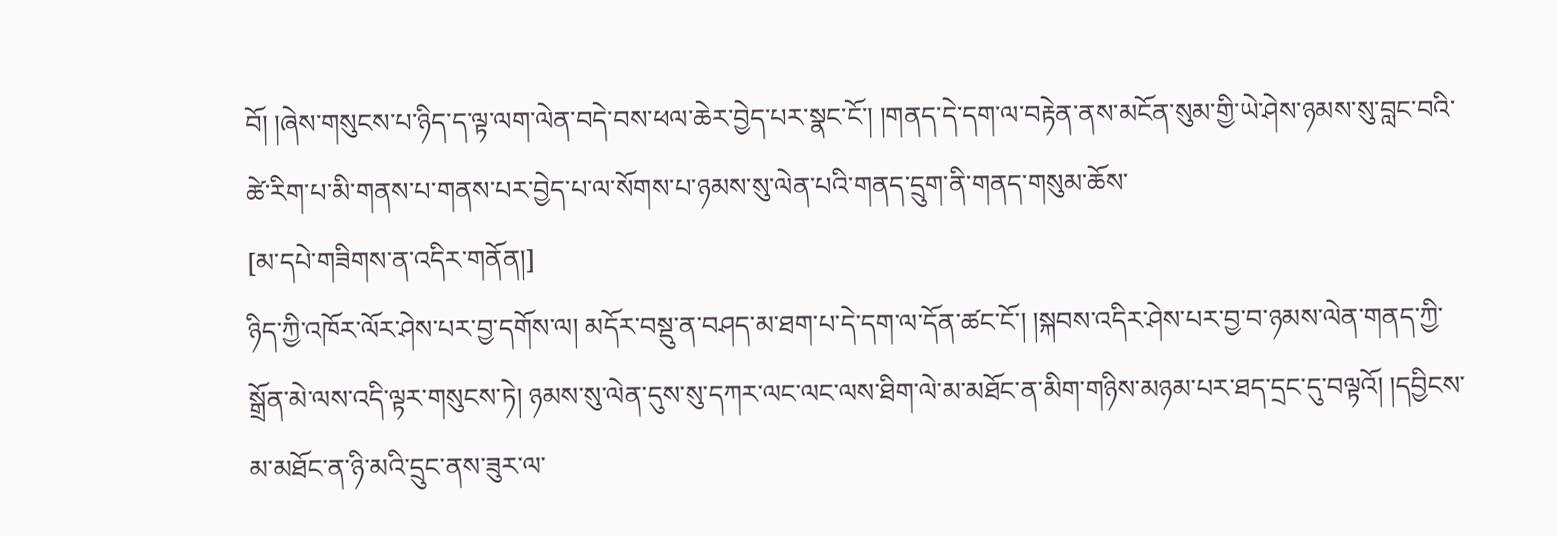བོ། །ཞེས་གསུངས་པ་ཉིད་ད་ལྟ་ལག་ལེན་བདེ་བས་ཕལ་ཆེར་བྱེད་པར་སྣང་ངོ་། །གནད་དེ་དག་ལ་བརྟེན་ནས་མངོན་སུམ་གྱི་ཡེ་ཤེས་ཉམས་སུ་བླང་བའི་ཚེ་རིག་པ་མི་གནས་པ་གནས་པར་བྱེད་པ་ལ་སོགས་པ་ཉམས་སུ་ལེན་པའི་གནད་དྲུག་ནི་གནད་གསུམ་ཆོས་
[མ་དཔེ་གཟིགས་ན་འདིར་གནོན།]
ཉིད་ཀྱི་འཁོར་ལོར་ཤེས་པར་བྱ་དགོས་ལ། མདོར་བསྡུ་ན་བཤད་མ་ཐག་པ་དེ་དག་ལ་དོན་ཚང་ངོ་། །སྐབས་འདིར་ཤེས་པར་བྱ་བ་ཉམས་ལེན་གནད་ཀྱི་སྒྲོན་མེ་ལས་འདི་ལྟར་གསུངས་ཏེ། ཉམས་སུ་ལེན་དུས་སུ་དཀར་ལང་ལང་ལས་ཐིག་ལེ་མ་མཐོང་ན་མིག་གཉིས་མཉམ་པར་ཐད་དྲང་དུ་བལྟའོ། །དབྱིངས་མ་མཐོང་ན་ཉི་མའི་དྲུང་ནས་ཟུར་ལ་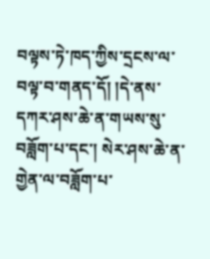བལྟས་ཏེ་ཁད་ཀྱིས་དྲངས་ལ་བལྟ་བ་གནད་དོ། །དེ་ནས་དཀར་ཤས་ཆེ་ན་གཡས་སུ་བཟློག་པ་དང་། སེར་ཤས་ཆེ་ན་གྱེན་ལ་བཟློག་པ་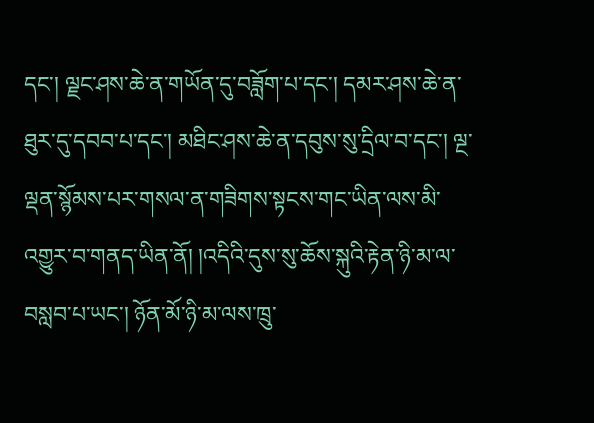དང་། ལྗང་ཤས་ཆེ་ན་གཡོན་དུ་བཟློག་པ་དང་། དམར་ཤས་ཆེ་ན་ཐུར་དུ་དབབ་པ་དང་། མཐིང་ཤས་ཆེ་ན་དབུས་སུ་དྲིལ་བ་དང་། ལྔ་ལྡན་སྙོམས་པར་གསལ་ན་གཟིགས་སྟངས་གང་ཡིན་ལས་མི་འགྱུར་བ་གནད་ཡིན་ནོ། །འདིའི་དུས་སུ་ཆོས་སྐུའི་རྟེན་ཉི་མ་ལ་བསླབ་པ་ཡང་། ཉོན་མོ་ཉི་མ་ལས་ཁྲུ་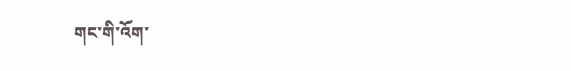གང་གི་འོག་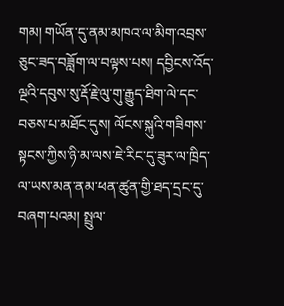གམ། གཡོན་དུ་ནམ་མཁའ་ལ་མིག་འབྲས་ཅུང་ཟད་བཟློག་ལ་བལྟས་པས། དབྱིངས་འོད་ལྔའི་དབུས་སུ་རྡོ་རྗེ་ལུ་གུ་རྒྱུད་ཐིག་ལེ་དང་བཅས་པ་མཐོང་དུས། ལོངས་སྐུའི་གཟིགས་སྟངས་ཀྱིས་ཉི་མ་ལས་ཇེ་རིང་དུ་ཟུར་ལ་ཁྲིད་ལ་ཡས་མན་ནམ་ཕན་ཚུན་གྱི་ཐད་དྲང་དུ་བཞག་པའམ། སྤྲུལ་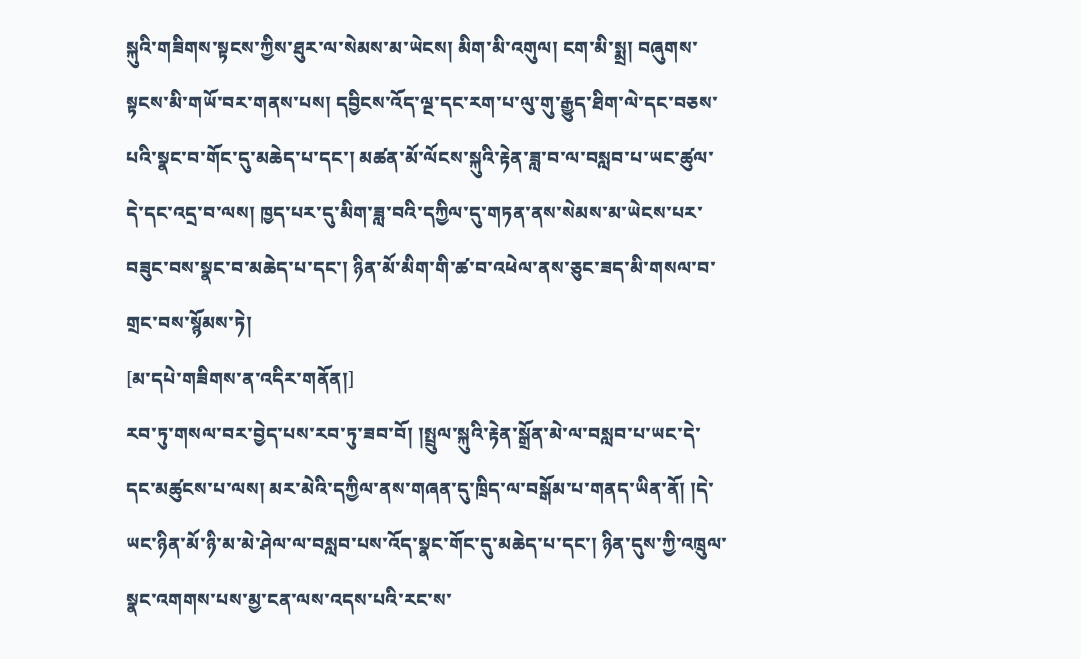སྐུའི་གཟིགས་སྟངས་ཀྱིས་ཐུར་ལ་སེམས་མ་ཡེངས། མིག་མི་འགུལ། ངག་མི་སྨྲ། བཞུགས་སྟངས་མི་གཡོ་བར་གནས་པས། དབྱིངས་འོད་ལྔ་དང་རག་པ་ལུ་གུ་རྒྱུད་ཐིག་ལེ་དང་བཅས་པའི་སྣང་བ་གོང་དུ་མཆེད་པ་དང་། མཚན་མོ་ལོངས་སྐུའི་རྟེན་ཟླ་བ་ལ་བསླབ་པ་ཡང་ཚུལ་དེ་དང་འདྲ་བ་ལས། ཁྱད་པར་དུ་མིག་ཟླ་བའི་དཀྱིལ་དུ་གཏན་ནས་སེམས་མ་ཡེངས་པར་བཟུང་བས་སྣང་བ་མཆེད་པ་དང་། ཉིན་མོ་མིག་གི་ཚ་བ་འཕེལ་ནས་ཅུང་ཟད་མི་གསལ་བ་གྲང་བས་སྙོམས་ཏེ།
[མ་དཔེ་གཟིགས་ན་འདིར་གནོན།]
རབ་ཏུ་གསལ་བར་བྱེད་པས་རབ་ཏུ་ཟབ་བོ། །སྤྲུལ་སྐུའི་རྟེན་སྒྲོན་མེ་ལ་བསླབ་པ་ཡང་དེ་དང་མཚུངས་པ་ལས། མར་མེའི་དཀྱིལ་ནས་གཞན་དུ་ཁྲིད་ལ་བསྒོམ་པ་གནད་ཡིན་ནོ། །དེ་ཡང་ཉིན་མོ་ཉི་མ་མེ་ཤེལ་ལ་བསླབ་པས་འོད་སྣང་གོང་དུ་མཆེད་པ་དང་། ཉིན་དུས་ཀྱི་འཁྲུལ་སྣང་འགགས་པས་མྱ་ངན་ལས་འདས་པའི་རང་ས་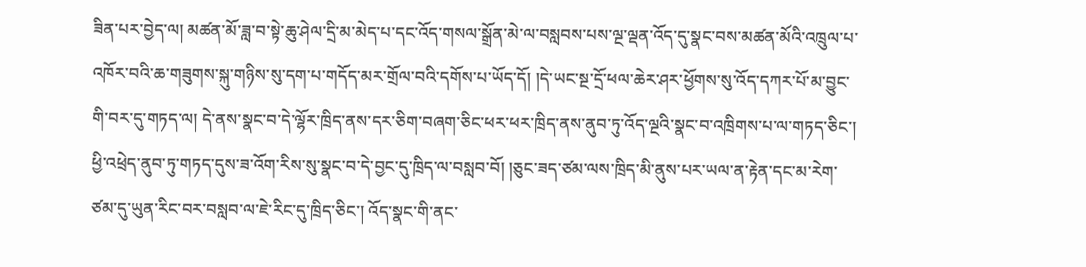ཟིན་པར་བྱེད་ལ། མཚན་མོ་ཟླ་བ་སྟེ་ཆུ་ཤེལ་དྲི་མ་མེད་པ་དང་འོད་གསལ་སྒྲོན་མེ་ལ་བསླབས་པས་ལྔ་ལྡན་འོད་དུ་སྣང་བས་མཚན་མོའི་འཁྲུལ་པ་འཁོར་བའི་ཆ་གཟུགས་སྐུ་གཉིས་སུ་དག་པ་གདོད་མར་གྲོལ་བའི་དགོས་པ་ཡོད་དོ། །དེ་ཡང་སྔ་དྲོ་ཕལ་ཆེར་ཤར་ཕྱོགས་སུ་འོད་དཀར་པོ་མ་བྱུང་གི་བར་དུ་གཏད་ལ། དེ་ནས་སྣང་བ་དེ་ལྷོར་ཁྲིད་ནས་དར་ཅིག་བཞག་ཅིང་ཕར་ཕར་ཁྲིད་ནས་ནུབ་ཏུ་འོད་ལྔའི་སྣང་བ་འཁྲིགས་པ་ལ་གཏད་ཅིང་། ཕྱི་འཕྲེད་ནུབ་ཏུ་གཏད་དུས་ཟ་འོག་རིས་སུ་སྣང་བ་དེ་བྱང་དུ་ཁྲིད་ལ་བསླབ་བོ། །ཅུང་ཟད་ཙམ་ལས་ཁྲིད་མི་ནུས་པར་ཡལ་ན་རྟེན་དང་མ་རེག་ཙམ་དུ་ཡུན་རིང་བར་བསླབ་ལ་ཇེ་རིང་དུ་ཁྲིད་ཅིང་། འོད་སྣང་གི་ནང་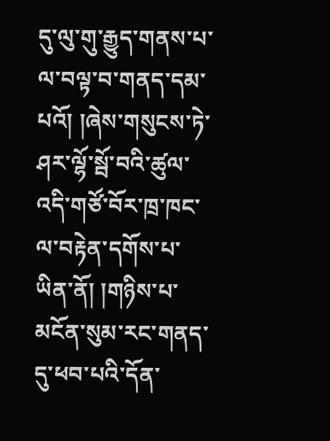དུ་ལུ་གུ་རྒྱུད་གནས་པ་ལ་བལྟ་བ་གནད་དམ་པའོ། །ཞེས་གསུངས་ཏེ་ཤར་ལྷོ་སྦོ་བའི་ཚུལ་འདི་གཙོ་བོར་ཁྲ་ཁང་ལ་བརྟེན་དགོས་པ་ཡིན་ནོ། །གཉིས་པ་མངོན་སུམ་རང་གནད་དུ་ཕབ་པའི་དོན་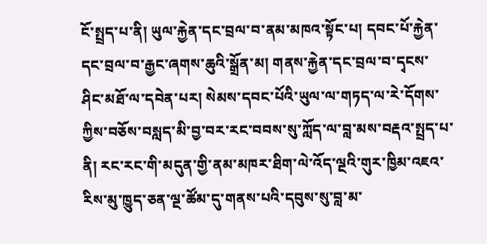ངོ་སྤྲད་པ་ནི། ཡུལ་རྐྱེན་དང་བྲལ་བ་ནམ་མཁའ་སྟོང་པ། དབང་པོ་རྐྱེན་དང་བྲལ་བ་རྒྱང་ཞགས་ཆུའི་སྒྲོན་མ། གནས་རྐྱེན་དང་བྲལ་བ་དྭངས་ཤིང་མཐོ་ལ་དབེན་པར། སེམས་དབང་པོའི་ཡུལ་ལ་གཏད་ལ་རེ་དོགས་ཀྱིས་བཅོས་བསླད་མི་བྱ་བར་རང་བབས་སུ་ཀློད་ལ་བླ་མས་བརྡའ་སྤྲད་པ་ནི། རང་རང་གི་མདུན་གྱི་ནམ་མཁར་ཐིག་ལེ་འོད་ལྔའི་གུར་ཁྱིམ་འཇའ་རིས་མུ་ཁྱུད་ཅན་ལྔ་ཚོམ་དུ་གནས་པའི་དབུས་སུ་བླ་མ་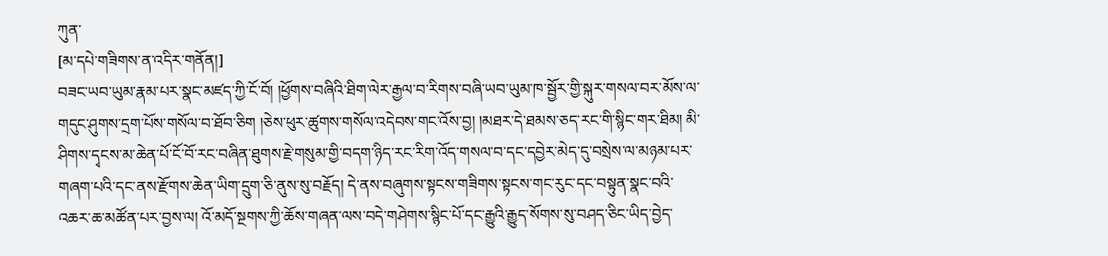ཀུན་
[མ་དཔེ་གཟིགས་ན་འདིར་གནོན།]
བཟང་ཡབ་ཡུམ་རྣམ་པར་སྣང་མཛད་ཀྱི་ངོ་བོ། །ཕྱོགས་བཞིའི་ཐིག་ལེར་རྒྱལ་བ་རིགས་བཞི་ཡབ་ཡུམ་ཁ་སྦྱོར་གྱི་སྐུར་གསལ་བར་མོས་ལ་གདུང་ཤུགས་དྲག་པོས་གསོལ་བ་ཐོབ་ཅིག །ཅེས་ཕུར་ཚུགས་གསོལ་འདེབས་གང་འོས་བྱ། །མཐར་དེ་ཐམས་ཅད་རང་གི་སྙིང་གར་ཐིམ། མི་ཤིགས་དྭངས་མ་ཆེན་པོ་ངོ་བོ་རང་བཞིན་ཐུགས་རྗེ་གསུམ་གྱི་བདག་ཉིད་རང་རིག་འོད་གསལ་བ་དང་དབྱེར་མེད་དུ་བསྲེས་ལ་མཉམ་པར་གཞག་པའི་དང་ནས་རྫོགས་ཆེན་ཡིག་དྲུག་ཅི་ནུས་སུ་བརྗོད། དེ་ནས་བཞུགས་སྟངས་གཟིགས་སྟངས་གང་རུང་དང་བསྟུན་སྣང་བའི་འཆར་ཆ་མཚོན་པར་བྱས་ལ། འོ་མདོ་སྔགས་ཀྱི་ཆོས་གཞན་ལས་བདེ་གཤེགས་སྙིང་པོ་དང་རྒྱུའི་རྒྱུད་སོགས་སུ་བཤད་ཅིང་ཡིད་བྱེད་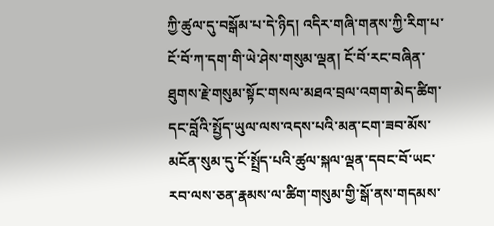ཀྱི་ཚུལ་དུ་བསྒོམ་པ་དེ་ཉིད། འདིར་གཞི་གནས་ཀྱི་རིག་པ་ངོ་བོ་ཀ་དག་གི་ཡེ་ཤེས་གསུམ་ལྡན། ངོ་བོ་རང་བཞིན་ཐུགས་རྗེ་གསུམ་སྟོང་གསལ་མཐའ་བྲལ་འགག་མེད་ཚིག་དང་བློའི་སྤྱོད་ཡུལ་ལས་འདས་པའི་མན་ངག་ཟབ་མོས་མངོན་སུམ་དུ་ངོ་སྤྲོད་པའི་ཚུལ་སྐལ་ལྡན་དབང་བོ་ཡང་རབ་ལས་ཅན་རྣམས་ལ་ཚིག་གསུམ་གྱི་སྒོ་ནས་གདམས་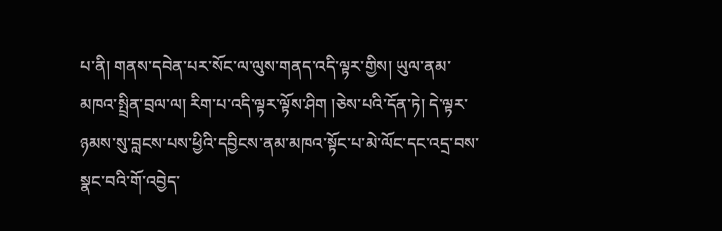པ་ནི། གནས་དབེན་པར་སོང་ལ་ལུས་གནད་འདི་ལྟར་གྱིས། ཡུལ་ནམ་མཁའ་སྤྲིན་བྲལ་ལ། རིག་པ་འདི་ལྟར་ལྟོས་ཤིག །ཅེས་པའི་དོན་ཏེ། དེ་ལྟར་ཉམས་སུ་བླངས་པས་ཕྱིའི་དབྱིངས་ནམ་མཁའ་སྟོང་པ་མེ་ལོང་དང་འདྲ་བས་སྣང་བའི་གོ་འབྱེད་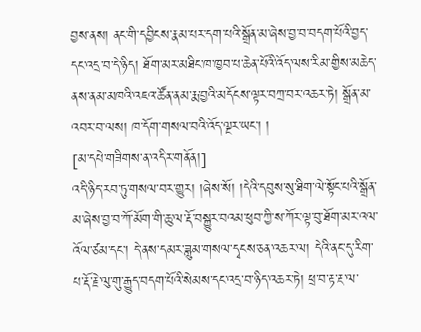བྱས་ནས། ནང་གི་དབྱིངས་རྣམ་པར་དག་པའི་སྒྲོན་མ་ཞེས་བྱ་བ་བདག་པོའི་བྱད་དང་འདྲ་བ་དེ་ཉིད། ཐོག་མར་མཐིང་ཁ་ཁྱབ་པ་ཆེན་པོའི་འོད་ལས་རིམ་གྱིས་མཆེད་ནས་ནམ་མཁའི་འཇའ་ཚོན་ནམ་རྨ་བྱའི་མདོངས་ལྟར་བཀྲ་བར་འཆར་ཏེ། སྒྲོན་མ་འབར་བ་ལས། ཁ་དོག་གསལ་བའི་འོད་ལྔར་ཡང་། །
[མ་དཔེ་གཟིགས་ན་འདིར་གནོན།]
འདི་ཉིད་རབ་ཏུ་གསལ་བར་གྱུར། །ཞེས་སོ། །དེའི་དབུས་སུ་ཐིག་ལེ་སྟོང་པའི་སྒྲོན་མ་ཞེས་བྱ་བ་ཀོ་མོག་གི་ཆུ་ལ་རྡོ་བསྐྱུར་བའམ་ཕུབ་ཀྱི་ས་ཀོར་ལྟ་བུ་ཐོག་མར་འལ་འོལ་ཙམ་དང་། དེ་ནས་དམར་ཟླུམ་གསལ་དྭངས་ཅན་འཆར་ལ། དེའི་ནང་དུ་རིག་པ་རྡོ་རྗེ་ལུ་གུ་རྒྱུད་བདག་པོའི་སེམས་དང་འདྲ་བ་ཉིད་འཆར་ཏེ། ཕྲ་བ་རྟ་རྔ་ལ་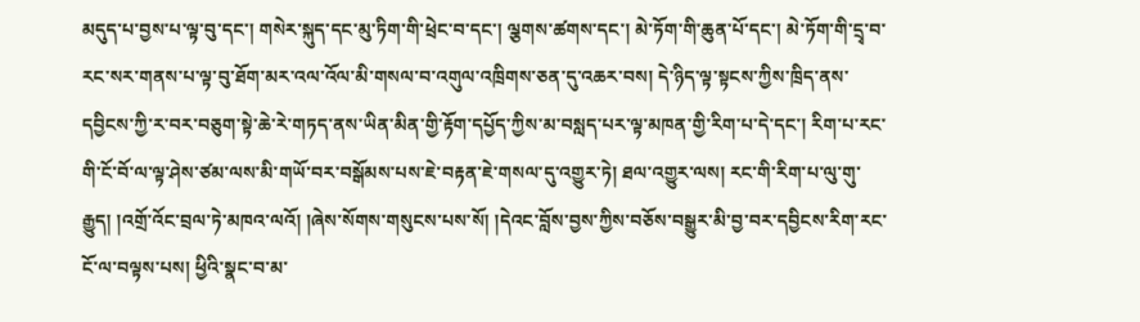མདུད་པ་བྱས་པ་ལྟ་བུ་དང་། གསེར་སྐུད་དང་མུ་ཏིག་གི་ཕྲེང་བ་དང་། ལྕགས་ཚགས་དང་། མེ་ཏོག་གི་ཆུན་པོ་དང་། མེ་ཏོག་གི་དྲྭ་བ་རང་སར་གནས་པ་ལྟ་བུ་ཐོག་མར་འལ་འོལ་མི་གསལ་བ་འགུལ་འཁྲིགས་ཅན་དུ་འཆར་བས། དེ་ཉིད་ལྟ་སྟངས་ཀྱིས་ཁྲིད་ནས་དབྱིངས་ཀྱི་ར་བར་བཅུག་སྟེ་ཆེ་རེ་གཏད་ནས་ཡིན་མིན་གྱི་རྟོག་དཔྱོད་ཀྱིས་མ་བསླད་པར་ལྟ་མཁན་གྱི་རིག་པ་དེ་དང་། རིག་པ་རང་གི་ངོ་བོ་ལ་ལྟ་ཤེས་ཙམ་ལས་མི་གཡོ་བར་བསྒོམས་པས་ཇེ་བརྟན་ཇེ་གསལ་དུ་འགྱུར་ཏེ། ཐལ་འགྱུར་ལས། རང་གི་རིག་པ་ལུ་གུ་རྒྱུད། །འགྲོ་འོང་བྲལ་ཏེ་མཁའ་ལའོ། །ཞེས་སོགས་གསུངས་པས་སོ། །དེའང་བློས་བྱས་ཀྱིས་བཅོས་བསྒྱུར་མི་བྱ་བར་དབྱིངས་རིག་རང་ངོ་ལ་བལྟས་པས། ཕྱིའི་སྣང་བ་མ་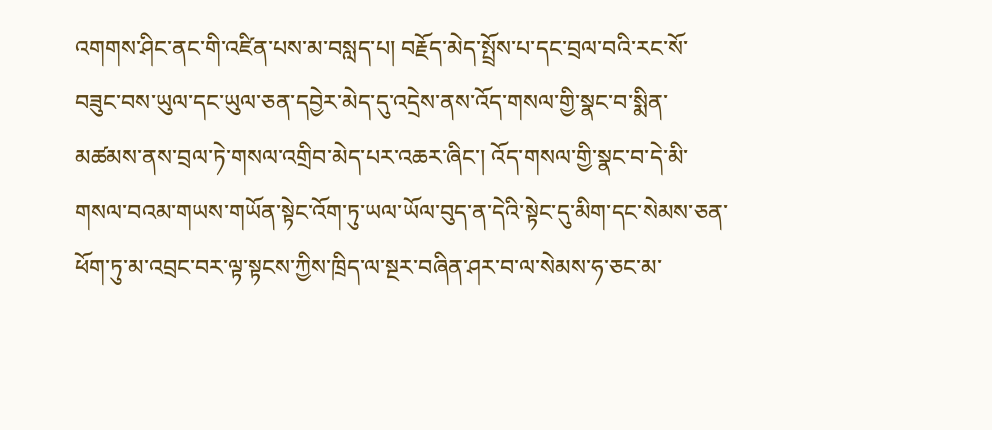འགགས་ཤིང་ནང་གི་འཛིན་པས་མ་བསླད་པ། བརྗོད་མེད་སྤྲོས་པ་དང་བྲལ་བའི་རང་སོ་བཟུང་བས་ཡུལ་དང་ཡུལ་ཅན་དབྱེར་མེད་དུ་འདྲེས་ནས་འོད་གསལ་གྱི་སྣང་བ་སྨིན་མཚམས་ནས་བྲལ་ཏེ་གསལ་འགྲིབ་མེད་པར་འཆར་ཞིང་། འོད་གསལ་གྱི་སྣང་བ་དེ་མི་གསལ་བའམ་གཡས་གཡོན་སྟེང་འོག་ཏུ་ཡལ་ཡོལ་བུད་ན་དེའི་སྟེང་དུ་མིག་དང་སེམས་ཅན་ཕོག་ཏུ་མ་འབྲང་བར་ལྟ་སྟངས་ཀྱིས་ཁྲིད་ལ་སྔར་བཞིན་ཤར་བ་ལ་སེམས་ཧ་ཅང་མ་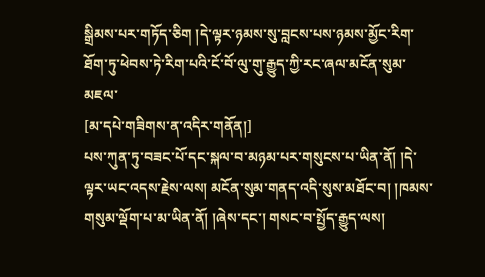སྒྲིམས་པར་གཏོད་ཅིག །དེ་ལྟར་ཉམས་སུ་བླངས་པས་ཉམས་མྱོང་རིག་ཐོག་ཏུ་ཕེབས་ཏེ་རིག་པའི་ངོ་བོ་ལུ་གུ་རྒྱུད་ཀྱི་རང་ཞལ་མངོན་སུམ་མཇལ་
[མ་དཔེ་གཟིགས་ན་འདིར་གནོན།]
པས་ཀུན་ཏུ་བཟང་པོ་དང་སྐལ་བ་མཉམ་པར་གསུངས་པ་ཡིན་ནོ། །དེ་ལྟར་ཡང་འདས་རྗེས་ལས། མངོན་སུམ་གནད་འདི་སུས་མཐོང་བ། །ཁམས་གསུམ་ལྡོག་པ་མ་ཡིན་ནོ། །ཞེས་དང་། གསང་བ་སྤྱོད་རྒྱུད་ལས།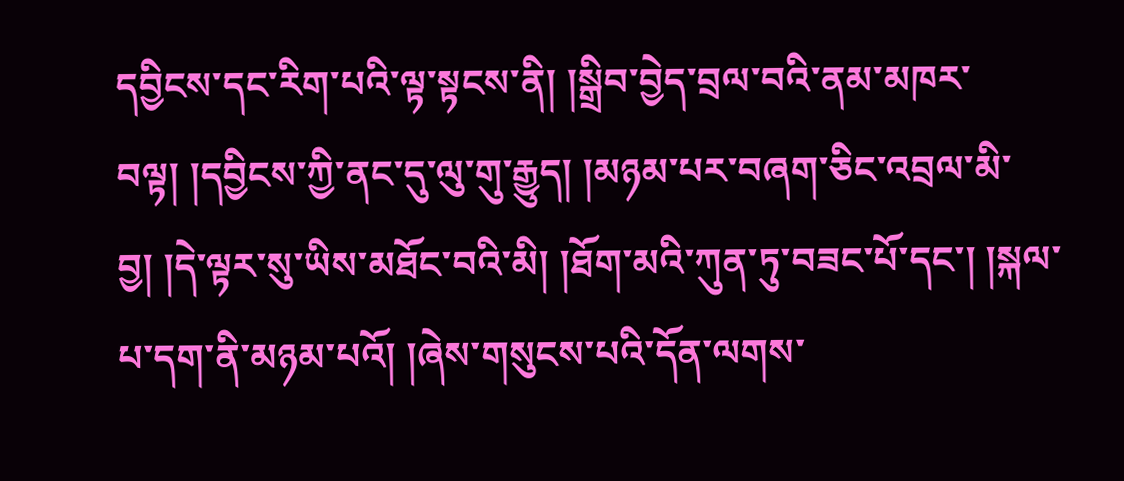དབྱིངས་དང་རིག་པའི་ལྟ་སྟངས་ནི། །སྒྲིབ་བྱེད་བྲལ་བའི་ནམ་མཁར་བལྟ། །དབྱིངས་ཀྱི་ནང་དུ་ལུ་གུ་རྒྱུད། །མཉམ་པར་བཞག་ཅིང་འབྲལ་མི་བྱ། །དེ་ལྟར་སུ་ཡིས་མཐོང་བའི་མི། །ཐོག་མའི་ཀུན་ཏུ་བཟང་པོ་དང་། །སྐལ་པ་དག་ནི་མཉམ་པའོ། །ཞེས་གསུངས་པའི་དོན་ལགས་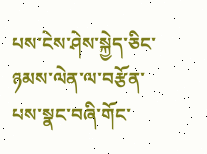པས་ངེས་ཤེས་སྐྱེད་ཅིང་ཉམས་ལེན་ལ་བརྩོན་པས་སྣང་བཞི་གོང་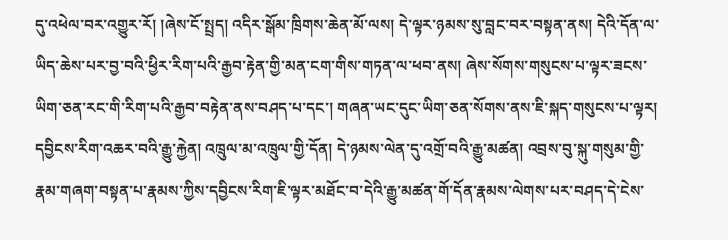དུ་འཕེལ་བར་འགྱུར་རོ། །ཞེས་ངོ་སྤྲད། འདིར་སྒོམ་ཁྲིགས་ཆེན་མོ་ལས། དེ་ལྟར་ཉམས་སུ་བླང་བར་བསྟན་ནས། དེའི་དོན་ལ་ཡིད་ཆེས་པར་བྱ་བའི་ཕྱིར་རིག་པའི་རྒྱབ་རྟེན་གྱི་མན་ངག་གིས་གཏན་ལ་ཕབ་ནས། ཞེས་སོགས་གསུངས་པ་ལྟར་ཟངས་ཡིག་ཅན་རང་གི་རིག་པའི་རྒྱབ་བརྟེན་ནས་བཤད་པ་དང་། གཞན་ཡང་དུང་ཡིག་ཅན་སོགས་ནས་ཇི་སྐད་གསུངས་པ་ལྟར། དབྱིངས་རིག་འཆར་བའི་རྒྱུ་རྐྱེན། འཁྲུལ་མ་འཁྲུལ་གྱི་དོན། དེ་ཉམས་ལེན་དུ་འགྲོ་བའི་རྒྱུ་མཚན། འབྲས་བུ་སྐུ་གསུམ་གྱི་རྣམ་གཞག་བསྟན་པ་རྣམས་ཀྱིས་དབྱིངས་རིག་ཇི་ལྟར་མཐོང་བ་དེའི་རྒྱུ་མཚན་གོ་དོན་རྣམས་ལེགས་པར་བཤད་དེ་ངེས་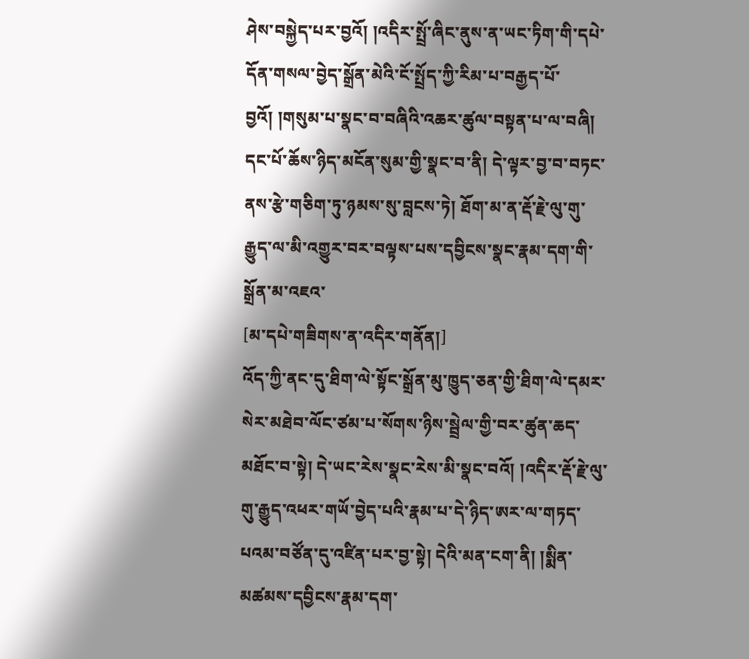ཤེས་བསྐྱེད་པར་བྱའོ། །འདིར་སྤྲོ་ཞིང་ནུས་ན་ཡང་ཏིག་གི་དཔེ་དོན་གསལ་བྱེད་སྒྲོན་མེའི་ངོ་སྤྲོད་ཀྱི་རིམ་པ་བརྒྱད་པོ་བྱའོ། །གསུམ་པ་སྣང་བ་བཞིའི་འཆར་ཚུལ་བསྟན་པ་ལ་བཞི། དང་པོ་ཆོས་ཉིད་མངོན་སུམ་གྱི་སྣང་བ་ནི། དེ་ལྟར་བྱ་བ་བཏང་ནས་རྩེ་གཅིག་ཏུ་ཉམས་སུ་བླངས་ཏེ། ཐོག་མ་ན་རྡོ་རྗེ་ལུ་གུ་རྒྱུད་ལ་མི་འགྱུར་བར་བལྟས་པས་དབྱིངས་སྣང་རྣམ་དག་གི་སྒྲོན་མ་འཇའ་
[མ་དཔེ་གཟིགས་ན་འདིར་གནོན།]
འོད་ཀྱི་ནང་དུ་ཐིག་ལེ་སྟོང་སྒྲོན་མུ་ཁྱུད་ཅན་གྱི་ཐིག་ལེ་དམར་སེར་མཐེབ་ལོང་ཙམ་པ་སོགས་ཉིས་སྦྲེལ་གྱི་བར་ཚུན་ཆད་མཐོང་བ་སྟེ། དེ་ཡང་རེས་སྣང་རེས་མི་སྣང་བའོ། །འདིར་རྡོ་རྗེ་ལུ་གུ་རྒྱུད་འཕར་གཡོ་བྱེད་པའི་རྣམ་པ་དེ་ཉིད་ཨར་ལ་གཏད་པའམ་བཙོན་དུ་འཛིན་པར་བྱ་སྟེ། དེའི་མན་ངག་ནི། །སྨིན་མཚམས་དབྱིངས་རྣམ་དག་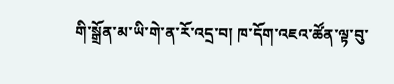གི་སྒྲོན་མ་ཡི་གེ་ན་རོ་འདྲ་བ། ཁ་དོག་འཇའ་ཚོན་ལྟ་བུ་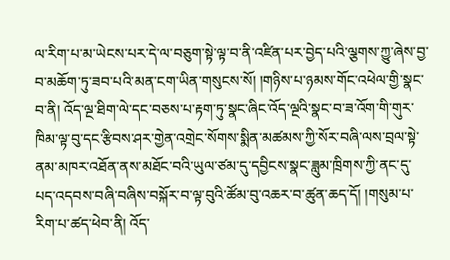ལ་རིག་པ་མ་ཡེངས་པར་དེ་ལ་བཅུག་སྟེ་ལྟ་བ་ནི་འཛིན་པར་བྱེད་པའི་ལྕགས་ཀྱུ་ཞེས་བྱ་བ་མཆོག་ཏུ་ཟབ་པའི་མན་ངག་ཡིན་གསུངས་སོ། །གཉིས་པ་ཉམས་གོང་འཕེལ་གྱི་སྣང་བ་ནི། འོད་ལྔ་ཐིག་ལེ་དང་བཅས་པ་རྟག་ཏུ་སྣང་ཞིང་འོད་ལྔའི་སྣང་བ་ཟ་འོག་གི་གུར་ཁིམ་ལྟ་བུ་དང་རྩིབས་ཤར་གྱེན་འགྲེང་སོགས་སྨིན་མཚམས་ཀྱི་སོར་བཞི་ལས་བྲལ་སྟེ་ནམ་མཁར་འཐོན་ནས་མཐོང་བའི་ཡུལ་ཙམ་དུ་དབྱིངས་སྣང་ཟླུམ་ཁྲིགས་ཀྱི་ནང་དུ་པད་འདབས་བཞི་བཞིས་བསྐོར་བ་ལྟ་བུའི་ཚོམ་བུ་འཆར་བ་ཚུན་ཆད་དོ། །གསུམ་པ་རིག་པ་ཚད་ཕེབ་ནི། འོད་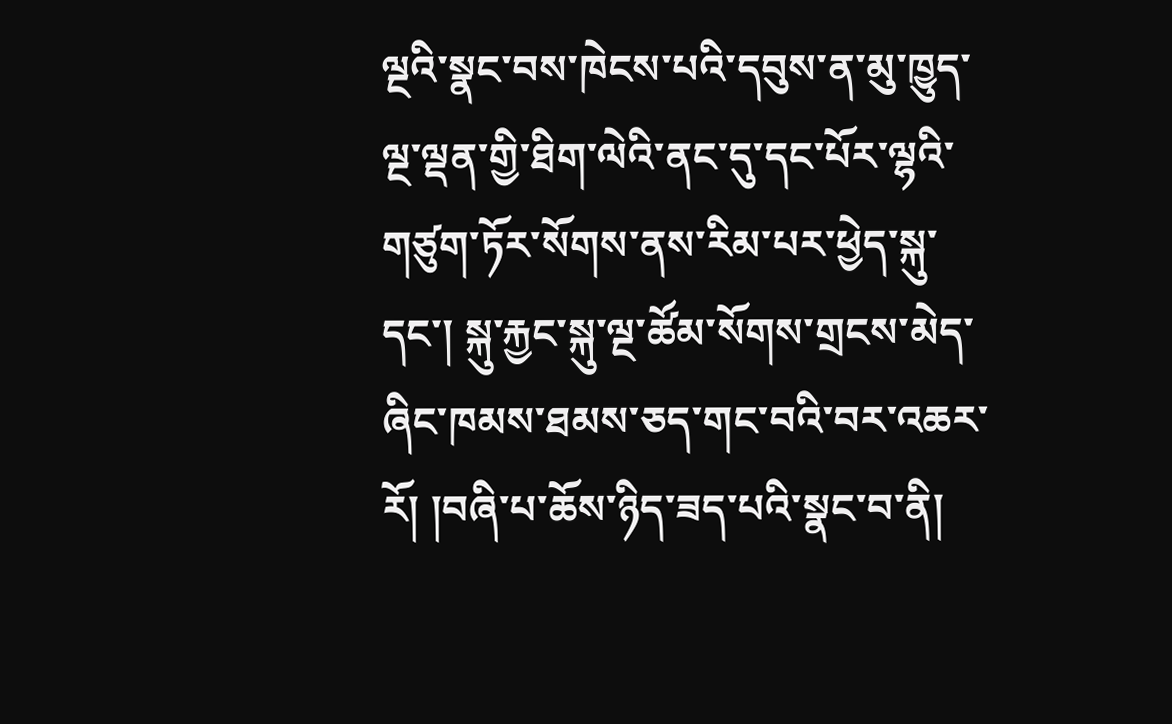ལྔའི་སྣང་བས་ཁེངས་པའི་དབུས་ན་མུ་ཁྱུད་ལྔ་ལྡན་གྱི་ཐིག་ལེའི་ནང་དུ་དང་པོར་ལྷའི་གཙུག་ཏོར་སོགས་ནས་རིམ་པར་ཕྱེད་སྐུ་དང་། སྐུ་རྐྱང་སྐུ་ལྔ་ཚོམ་སོགས་གྲངས་མེད་ཞིང་ཁམས་ཐམས་ཅད་གང་བའི་བར་འཆར་རོ། །བཞི་པ་ཆོས་ཉིད་ཟད་པའི་སྣང་བ་ནི།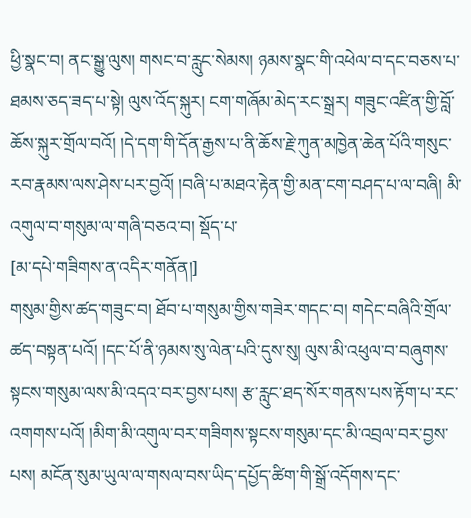ཕྱི་སྣང་བ། ནང་སྒྱུ་ལུས། གསང་བ་རླུང་སེམས། ཉམས་སྣང་གི་འཕེལ་བ་དང་བཅས་པ་ཐམས་ཅད་ཟད་པ་སྟེ། ལུས་འོད་སྐུར། ངག་གཞོམ་མེད་རང་སྒྲར། གཟུང་འཛིན་གྱི་བློ་ཆོས་སྐུར་གྲོལ་བའོ། །དེ་དག་གི་དོན་རྒྱས་པ་ནི་ཆོས་རྗེ་ཀུན་མཁྱེན་ཆེན་པོའི་གསུང་རབ་རྣམས་ལས་ཤེས་པར་བྱའོ། །བཞི་པ་མཐའ་རྟེན་གྱི་མན་ངག་བཤད་པ་ལ་བཞི། མི་འགུལ་བ་གསུམ་ལ་གཞི་བཅའ་བ། སྡོད་པ་
[མ་དཔེ་གཟིགས་ན་འདིར་གནོན།]
གསུམ་གྱིས་ཚད་གཟུང་བ། ཐོབ་པ་གསུམ་གྱིས་གཟེར་གདང་བ། གདེང་བཞིའི་གྲོལ་ཚད་བསྟན་པའོ། །དང་པོ་ནི་ཉམས་སུ་ལེན་པའི་དུས་སུ། ལུས་མི་འཕུལ་བ་བཞུགས་སྟངས་གསུམ་ལས་མི་འདའ་བར་བྱས་པས། རྩ་རླུང་ཐད་སོར་གནས་པས་རྟོག་པ་རང་འགགས་པའོ། །མིག་མི་འགུལ་བར་གཟིགས་སྟངས་གསུམ་དང་མི་འབྲལ་བར་བྱས་པས། མངོན་སུམ་ཡུལ་ལ་གསལ་བས་ཡིད་དཔྱོད་ཚིག་གི་སྒྲོ་འདོགས་དང་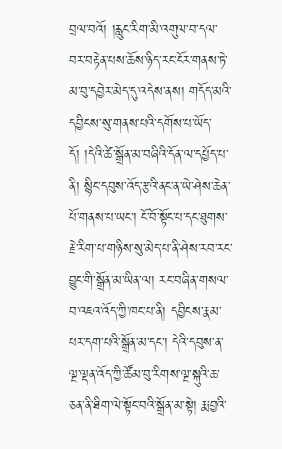བྲལ་བའོ། །རླུང་རིག་མི་འགུལ་བ་དལ་བར་བརྟེན་པས་ཆོས་ཉིད་རང་ངོར་གནས་ཏེ་མ་བུ་དབྱེར་མེད་དུ་འདེས་ནས། གདོད་མའི་དབྱིངས་སུ་གནས་པའི་དགོས་པ་ཡོད་དོ། །དེའི་ཚེ་སྒྲོན་མ་བཞིའི་དོན་ལ་དཔྱོད་པ་ནི། སྙིང་དབུས་འོད་རྩའི་ནང་ན་ཡེ་ཤེས་ཆེན་པོ་གནས་པ་ཡང་། ངོ་བོ་སྟོང་པ་དང་ཐུགས་རྗེ་རིག་པ་གཉིས་སུ་མེད་པ་ནི་ཤེས་རབ་རང་བྱུང་གི་སྒྲོན་མ་ཡིན་ལ། རང་བཞིན་གསལ་བ་འཇའ་འོད་ཀྱི་ཁང་པ་ནི། དབྱིངས་རྣམ་པར་དག་པའི་སྒྲོན་མ་དང་། དེའི་དབུས་ན་ལྔ་ལྡན་འོད་ཀྱི་ཚོམ་བུ་རིགས་ལྔ་སྐུའི་ཆ་ཅན་ནི་ཐིག་ལེ་སྟོང་བའི་སྒྲོན་མ་སྟེ། རྨ་བྱའི་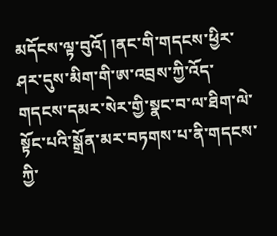མདོངས་ལྟ་བུའོ། །ནང་གི་གདངས་ཕྱིར་ཤར་དུས་མིག་གི་ཨ་འབྲས་ཀྱི་འོད་གདངས་དམར་སེར་གྱི་སྣང་བ་ལ་ཐིག་ལེ་སྟོང་པའི་སྒྲོན་མར་བཏགས་པ་ནི་གདངས་ཀྱི་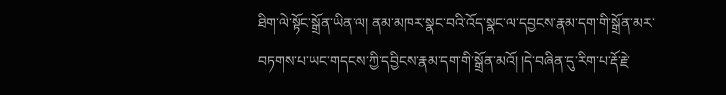ཐིག་ལེ་སྟོང་སྒྲོན་ཡིན་ལ། ནམ་མཁར་སྣང་བའི་འོད་སྣང་ལ་དབྱངས་རྣམ་དག་གི་སྒྲོན་མར་བཏགས་པ་ཡང་གདངས་ཀྱི་དབྱིངས་རྣམ་དག་གི་སྒྲོན་མའོ། །དེ་བཞིན་དུ་རིག་པ་རྡོ་རྗེ་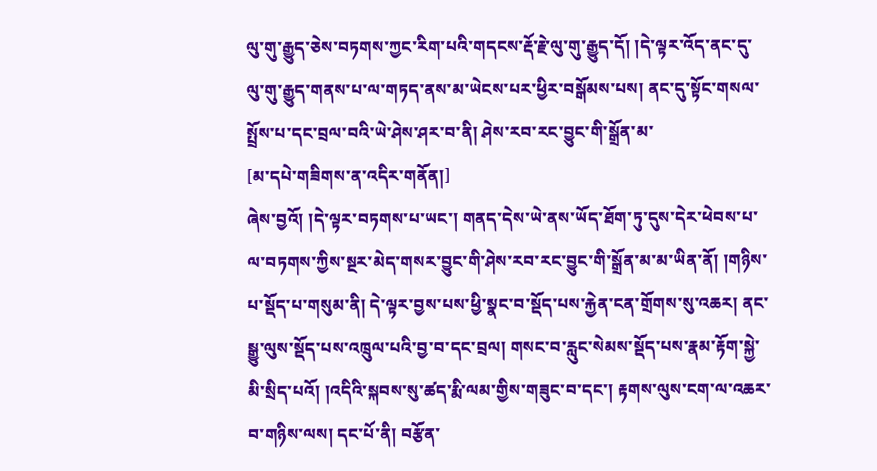ལུ་གུ་རྒྱུད་ཅེས་བཏགས་ཀྱང་རིག་པའི་གདངས་རྡོ་རྗེ་ལུ་གུ་རྒྱུད་དོ། །དེ་ལྟར་འོད་ནང་དུ་ལུ་གུ་རྒྱུད་གནས་པ་ལ་གཏད་ནས་མ་ཡེངས་པར་ཕྱིར་བསྒོམས་པས། ནང་དུ་སྟོང་གསལ་སྤྲོས་པ་དང་བྲལ་བའི་ཡེ་ཤེས་ཤར་བ་ནི། ཤེས་རབ་རང་བྱུང་གི་སྒྲོན་མ་
[མ་དཔེ་གཟིགས་ན་འདིར་གནོན།]
ཞེས་བྱའོ། །དེ་ལྟར་བཏགས་པ་ཡང་། གནད་དེས་ཡེ་ནས་ཡོད་ཐོག་ཏུ་དུས་དེར་ཕེབས་པ་ལ་བཏགས་ཀྱིས་སྔར་མེད་གསར་བྱུང་གི་ཤེས་རབ་རང་བྱུང་གི་སྒྲོན་མ་མ་ཡིན་ནོ། །གཉིས་པ་སྡོད་པ་གསུམ་ནི། དེ་ལྟར་བྱས་པས་ཕྱི་སྣང་བ་སྡོད་པས་རྐྱེན་ངན་གྲོགས་སུ་འཆར། ནང་སྒྱུ་ལུས་སྡོད་པས་འཁྲུལ་པའི་བྱ་བ་དང་བྲལ། གསང་བ་རླུང་སེམས་སྡོད་པས་རྣམ་རྟོག་སྐྱེ་མི་སྲིད་པའོ། །འདིའི་སྐབས་སུ་ཚད་རྨི་ལམ་གྱིས་གཟུང་བ་དང་། རྟགས་ལུས་ངག་ལ་འཆར་བ་གཉིས་ལས། དང་པོ་ནི། བརྩོན་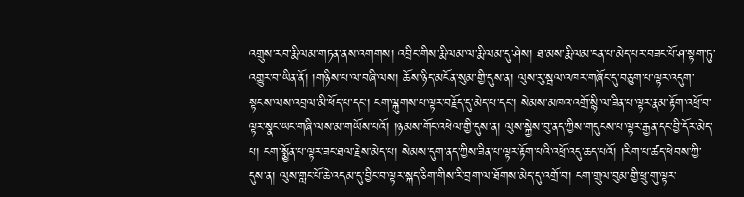འགྲུས་རབ་རྨི་ལམ་གཏན་ནས་འགགས། འབྲིང་གིས་རྨི་ལམ་ལ་རྨི་ལམ་དུ་ཤེས། ཐ་མས་རྨི་ལམ་ངན་པ་མེད་པར་བཟང་པོ་ཤ་སྟག་ཏུ་འགྱུར་བ་ཡིན་ནོ། །གཉིས་པ་ལ་བཞི་ལས། ཆོས་ཉིད་མངོན་སུམ་གྱི་དུས་ན། ལུས་རུ་སྦལ་འཁར་གཞོང་དུ་བཅུག་པ་ལྟར་འདུག་སྟངས་ལས་འབྲལ་མི་ཕོད་པ་དང་། ངག་ལྐུགས་པ་ལྟར་བརྗོད་དུ་མེད་པ་དང་། སེམས་མཁའ་འགྲོ་སྙི་ལ་ཟིན་པ་ལྟར་རྣམ་རྟོག་འཕྲོ་བ་ལྟར་སྣང་ཡང་གཞི་ལས་མ་གཡོས་པའོ། །ཉམས་གོང་འཕེལ་གྱི་དུས་ན། ལུས་སྐྱེས་བུ་ནད་ཀྱིས་གདུངས་པ་ལྟར་རྒྱན་དང་བྱི་དོར་མེད་པ། ངག་སྨྱོན་པ་ལྟར་ཟང་ཐལ་རྗེས་མེད་པ། སེམས་དུག་ནད་ཀྱིས་ཟིན་པ་ལྟར་རྟོག་པའི་འཕྲོ་འདུ་ཆད་པའོ། །རིག་པ་ཚད་ཕེབས་ཀྱི་དུས་ན། ལུས་གླང་པོ་ཆེ་འདམ་དུ་བྱིང་བ་ལྟར་སྐད་ཅིག་གིས་རི་བྲག་ལ་ཐོགས་མེད་དུ་འགྲོ་བ། ངག་གྲུལ་བུམ་གྱི་ཕྲུ་གུ་ལྟར་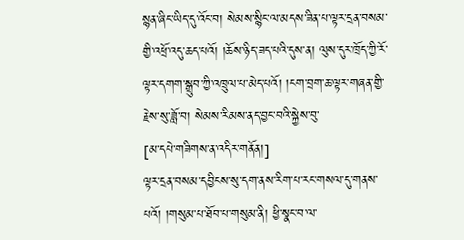སྙན་ཞིང་ཡིད་དུ་འོང་བ། སེམས་སྙིང་ལ་མདས་ཟིན་པ་ལྟར་དྲན་བསམ་གྱི་འཕྲོ་འདུ་ཆད་པའོ། །ཆོས་ཉིད་ཟད་པའི་དུས་ན། ལུས་དུར་ཁྲོད་ཀྱི་རོ་ལྟར་དགག་སྒྲུབ་ཀྱི་འཁྲུལ་པ་མེད་པའོ། །ངག་བྲག་ཆ་ལྟར་གཞན་གྱི་རྗེས་སུ་ཟློ་བ། སེམས་རིམས་ནད་བྱང་བའི་སྐྱེས་བུ་
[མ་དཔེ་གཟིགས་ན་འདིར་གནོན།]
ལྟར་དྲན་བསམ་དབྱིངས་སུ་དག་ནས་རིག་པ་རང་གསལ་དུ་གནས་པའོ། །གསུམ་པ་ཐོབ་པ་གསུམ་ནི། ཕྱི་སྣང་བ་ལ་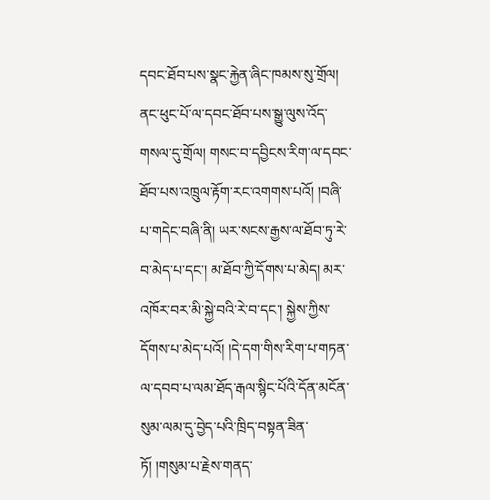དབང་ཐོབ་པས་སྣང་རྐྱེན་ཞིང་ཁམས་སུ་གྲོལ། ནང་ཕུང་པོ་ལ་དབང་ཐོབ་པས་སྒྱུ་ལུས་འོད་གསལ་དུ་གྲོལ། གསང་བ་དབྱིངས་རིག་ལ་དབང་ཐོབ་པས་འཁྲུལ་རྟོག་རང་འགགས་པའོ། །བཞི་པ་གདེང་བཞི་ནི། ཡར་སངས་རྒྱས་ལ་ཐོབ་ཏུ་རེ་བ་མེད་པ་དང་། མ་ཐོབ་ཀྱི་དོགས་པ་མེད། མར་འཁོར་བར་མི་སྐྱེ་བའི་རེ་བ་དང་། སྐྱེས་ཀྱིས་དོགས་པ་མེད་པའོ། །དེ་དག་གིས་རིག་པ་གཏན་ལ་དབབ་པ་ལམ་ཐོད་རྒལ་སྙིང་པོའི་དོན་མངོན་སུམ་ལམ་དུ་བྱེད་པའི་ཁྲིད་བསྟན་ཟིན་ཏོ། །གསུམ་པ་རྗེས་གནད་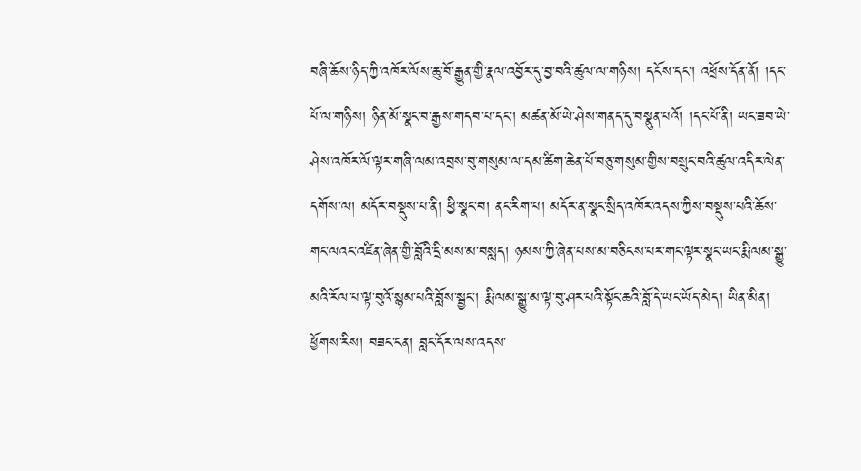བཞི་ཆོས་ཉིད་ཀྱི་འཁོར་ལོས་ཆུ་བོ་རྒྱུན་གྱི་རྣལ་འབྱོར་དུ་བྱ་བའི་ཚུལ་ལ་གཉིས། དངོས་དང་། འཕྲོས་དོན་ནོ། །དང་པོ་ལ་གཉིས། ཉིན་མོ་སྣང་བ་རྒྱས་གདབ་པ་དང་། མཚན་མོ་ཡེ་ཤེས་གནད་དུ་བསྣུན་པའོ། །དང་པོ་ནི། ཡང་ཟབ་ཡེ་ཤེས་འཁོར་ལོ་ལྟར་གཞི་ལམ་འབྲས་བུ་གསུམ་ལ་དམ་ཚིག་ཆེན་པོ་བཅུ་གསུམ་གྱིས་བསྲུང་བའི་ཚུལ་འདིར་ལེན་དགོས་ལ། མདོར་བསྡུས་པ་ནི། ཕྱི་སྣང་བ། ནང་རིག་པ། མདོར་ན་སྣང་སྲིད་འཁོར་འདས་ཀྱིས་བསྡུས་པའི་ཆོས་གང་ལའང་འཛིན་ཞེན་གྱི་བློའི་དྲི་མས་མ་བསླད། ཉམས་ཀྱི་ཞེན་པས་མ་བཅིངས་པར་གང་ལྟར་སྣང་ཡང་རྨི་ལམ་སྒྱུ་མའི་རོལ་པ་ལྟ་བུའོ་སྙམ་པའི་བློས་སྦྱང་། རྨི་ལམ་སྒྱུ་མ་ལྟ་བུ་ཤར་པའི་སྟོང་ཆའི་བློ་དེ་ཡང་ཡོད་མེད། ཡིན་མིན། ཕྱོགས་རིས། བཟང་ངན། བླང་དོར་ལས་འདས་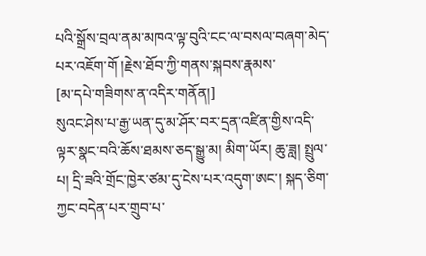པའི་སྒྲོས་བྲལ་ནམ་མཁའ་ལྟ་བུའི་ངང་ལ་བསལ་བཞག་མེད་པར་འཇོག་གོ །རྗེས་ཐོབ་ཀྱི་གནས་སྐབས་རྣམས་
[མ་དཔེ་གཟིགས་ན་འདིར་གནོན།]
སུའང་ཤེས་པ་རྒྱ་ཡན་དུ་མ་ཤོར་བར་དྲན་འཛིན་གྱིས་འདི་ལྟར་སྣང་བའི་ཆོས་ཐམས་ཅད་སྒྱུ་མ། མིག་ཡོར། ཆུ་ཟླ། སྤྲུལ་པ། དྲི་ཟའི་གྲོང་ཁྱེར་ཙམ་དུ་ངེས་པར་འདུག་ཨང་། སྐད་ཅིག་ཀྱང་བདེན་པར་གྲུབ་པ་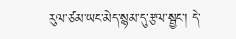རུལ་ཙམ་ཡང་མེད་སྙམ་དུ་རྩལ་སྦྱང་། དེ་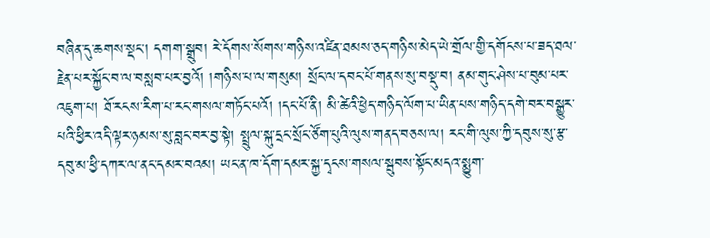བཞིན་དུ་ཆགས་སྡང་། དགག་སྒྲུབ། རེ་དོགས་སོགས་གཉིས་འཛིན་ཐམས་ཅད་གཉིས་མེད་ཡེ་གྲོལ་གྱི་དགོངས་པ་ཟད་ཐལ་རྗེན་པར་སྐྱོང་བ་ལ་བསླབ་པར་བྱའོ། །གཉིས་པ་ལ་གསུམ། སྲོང་ལ་དབང་པོ་གནས་སུ་བསྡུ་བ། ནམ་གུང་ཤེས་པ་བུམ་པར་འཇུག་པ། ཐོ་རངས་རིག་པ་རང་གསལ་གཏོང་པའོ། །དང་པོ་ནི། མི་ཚེའི་ཕྱེད་གཉིད་ལོག་པ་ཡིན་པས་གཉིད་དགེ་བར་བསྒྱུར་པའི་ཕྱིར་འདི་ལྟར་ཉམས་སུ་བླང་བར་བྱ་སྟེ། སྤྲུལ་སྐུ་དྲང་སྲོང་ཙོག་པུའི་ལུས་གནད་བཅས་ལ། རང་གི་ལུས་ཀྱི་དབུས་སུ་རྩ་དབུ་མ་ཕྱི་དཀར་ལ་ནང་དམར་བའམ། ཡང་ན་ཁ་དོག་དམར་སྐྱ་དྭངས་གསལ་སྦུབས་སྟོང་མདའ་སྨྱུག་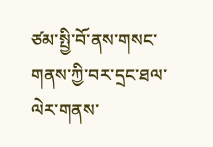ཙམ་སྤྱི་བོ་ནས་གསང་གནས་ཀྱི་བར་དྲང་ཐལ་ལེར་གནས་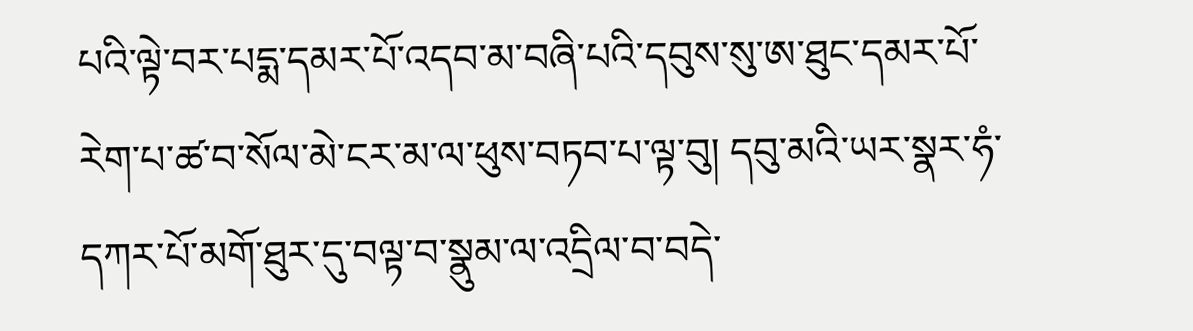པའི་ལྟེ་བར་པདྨ་དམར་པོ་འདབ་མ་བཞི་པའི་དབུས་སུ་ཨ་ཐུང་དམར་པོ་རེག་པ་ཚ་བ་སོལ་མེ་ངར་མ་ལ་ཕུས་བཏབ་པ་ལྟ་བུ། དབུ་མའི་ཡར་སྣར་ཧཾ་དཀར་པོ་མགོ་ཐུར་དུ་བལྟ་བ་སྣུམ་ལ་འདྲིལ་བ་བདེ་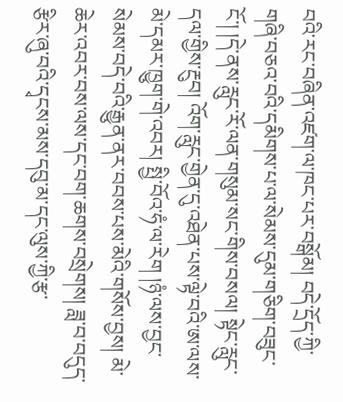བའི་རང་བཞིན་འཛག་ལ་ཁང་པར་བསྒོམ། བདེ་དྲོད་ཀྱི་གཞི་བཅའ་བའི་དམིགས་པ་ལ་སེམས་དུམ་གཅིག་བཟུང་ངོ་། །དེ་ནས་རླུང་རོ་ལན་གསུམ་སང་གིས་བསལ། སྟེང་རླུང་དལ་གྱིས་རྔུབ། འོག་རླུང་གྱེན་དུ་འཐེན་པས་ལྟེ་བའི་ཨ་ལས་མེ་དམར་ཁྱུག་གེ་འབར། སྤྱི་བོའ་ཧཾ་ལ་རེག །ཉཾ་ལས་བྱང་སེམས་བདེ་བའི་རྒྱུན་ནར་བབས་པས་མེའི་གསོས་བྱས། མེ་ཆེར་འབར་བས་ལས་དང་བག་ཆགས་བསྲེགས། ཟླ་བ་བདུད་རྩིར་ཞུ་བའི་དྭངས་མས་དབུ་མ་དང་ལུས་ཀྱི་རྩ་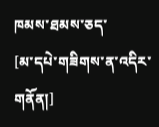ཁམས་ཐམས་ཅད་
[མ་དཔེ་གཟིགས་ན་འདིར་གནོན།]